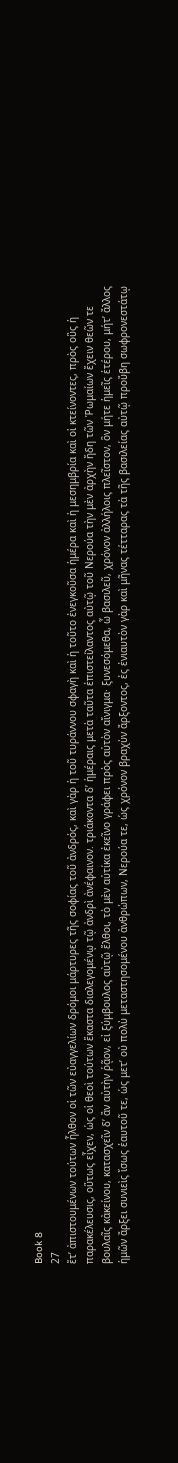Book 8
27
ἔτʼ ἀπιστουμένων τούτων ἦλθον οἱ τῶν εὐαγγελίων δρόμοι μάρτυρες τῆς σοφίας τοῦ ἀνδρός, καὶ γὰρ ἡ τοῦ τυράννου σφαγὴ καὶ ἡ τοῦτο ἐνεγκοῦσα ἡμέρα καὶ ἡ μεσημβρία καὶ οἱ κτείνοντες, πρὸς οὓς ἡ παρακέλευσις, οὕτως εἶχεν, ὡς οἱ θεοὶ τούτων ἕκαστα διαλεγομένῳ τῷ ἀνδρὶ ἀνέφαινον. τριάκοντα δʼ ἡμέραις μετὰ ταῦτα ἐπιστείλαντος αὐτῷ τοῦ Νερούα τὴν μὲν ἀρχὴν ἤδη τῶν Ῥωμαίων ἔχειν θεῶν τε βουλαῖς κἀκείνου, κατασχεῖν δʼ ἂν αὐτὴν ῥᾷον, εἰ ξύμβουλος αὐτῷ ἔλθοι, τὸ μὲν αὐτίκα ἐκεῖνο γράφει πρὸς αὐτὸν αἴνιγμα· ξυνεσόμεθα, ὦ βασιλεῦ, χρόνον ἀλλήλοις πλεῖστον, ὃν μήτε ἡμεῖς ἑτέρου, μήτʼ ἄλλος ἡμῶν ἄρξει συνιεὶς ἴσως ἑαυτοῦ τε, ὡς μετʼ οὐ πολὺ μεταστησομένου ἀνθρώπων, Νερούα τε, ὡς χρόνον βραχὺν ἄρξοντος, ἐς ἐνιαυτὸν γὰρ καὶ μῆνας τέτταρας τὰ τῆς βασιλείας αὐτῷ προὔβη σωφρονεστάτῳ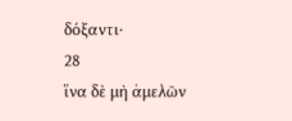δόξαντι·
28
ἵνα δὲ μὴ ἀμελῶν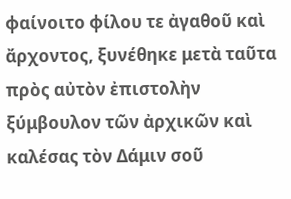φαίνοιτο φίλου τε ἀγαθοῦ καὶ ἄρχοντος, ξυνέθηκε μετὰ ταῦτα πρὸς αὐτὸν ἐπιστολὴν ξύμβουλον τῶν ἀρχικῶν καὶ καλέσας τὸν Δάμιν σοῦ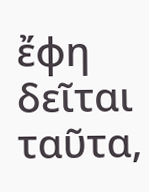ἔφη δεῖται ταῦτα,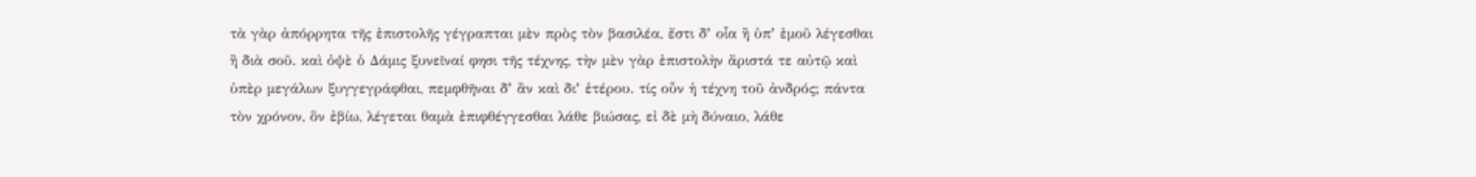τὰ γὰρ ἀπόρρητα τῆς ἐπιστολῆς γέγραπται μὲν πρὸς τὸν βασιλέα, ἔστι δʼ οἷα ἢ ὑπʼ ἐμοῦ λέγεσθαι ἢ διὰ σοῦ. καὶ ὀψὲ ὁ Δάμις ξυνεῖναί φησι τῆς τέχνης, τὴν μὲν γὰρ ἐπιστολὴν ἄριστά τε αὐτῷ καὶ ὑπὲρ μεγάλων ξυγγεγράφθαι, πεμφθῆναι δʼ ἂν καὶ διʼ ἑτέρου. τίς οὖν ἡ τέχνη τοῦ ἀνδρός; πάντα τὸν χρόνον, ὃν ἐβίω, λέγεται θαμὰ ἐπιφθέγγεσθαι λάθε βιώσας, εἰ δὲ μὴ δύναιο, λάθε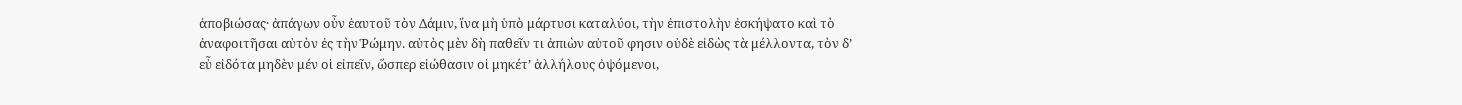ἀποβιώσας· ἀπάγων οὖν ἑαυτοῦ τὸν Δάμιν, ἵνα μὴ ὑπὸ μάρτυσι καταλύοι, τὴν ἐπιστολὴν ἐσκήψατο καὶ τὸ ἀναφοιτῆσαι αὐτὸν ἐς τὴν Ῥώμην. αὐτὸς μὲν δὴ παθεῖν τι ἀπιὼν αὐτοῦ φησιν οὐδὲ εἰδὼς τὰ μέλλοντα, τὸν δʼ εὖ εἰδότα μηδὲν μέν οἱ εἰπεῖν, ὥσπερ εἰώθασιν οἱ μηκέτʼ ἀλλήλους ὀψόμενοι,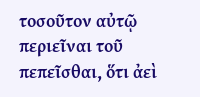τοσοῦτον αὐτῷ περιεῖναι τοῦ πεπεῖσθαι, ὅτι ἀεὶ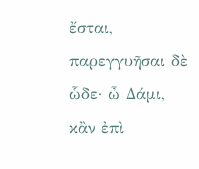ἔσται, παρεγγυῆσαι δὲ ὧδε· ὦ Δάμι, κἂν ἐπὶ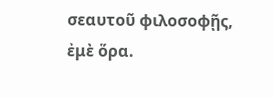σεαυτοῦ φιλοσοφῇς, ἐμὲ ὅρα.